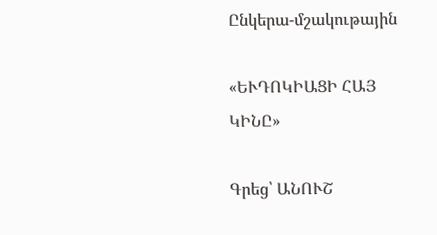Ընկերա-մշակութային

«ԵՒԴՈԿԻԱՑԻ ՀԱՅ ԿԻՆԸ»

Գրեց՝ ԱՆՈՒՇ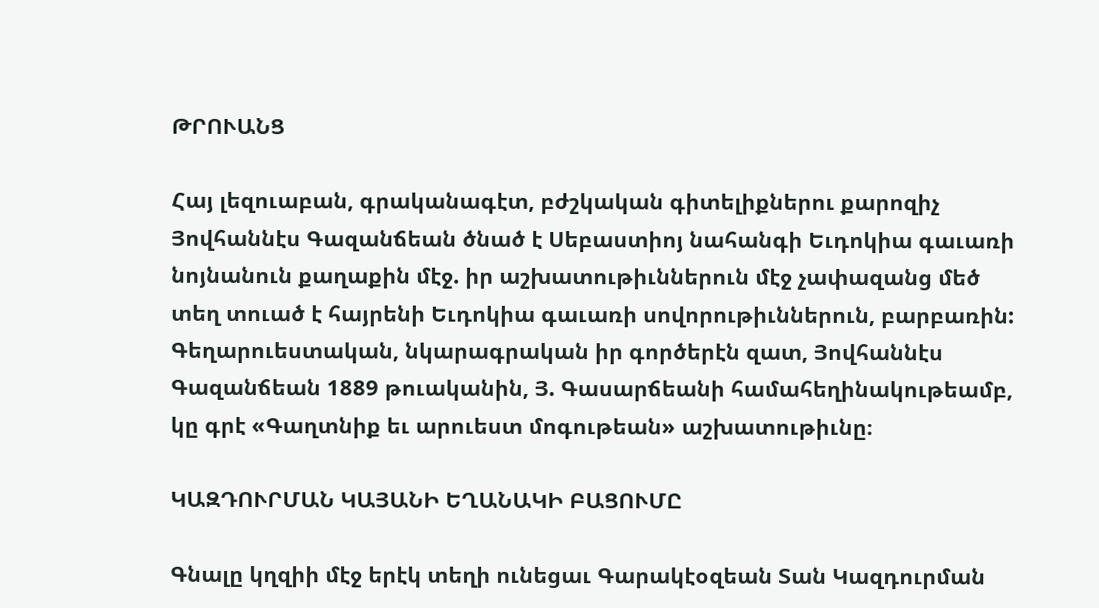ԹՐՈՒԱՆՑ

Հայ լեզուաբան, գրականագէտ, բժշկական գիտելիքներու քարոզիչ Յովհաննէս Գազանճեան ծնած է Սեբաստիոյ նահանգի Եւդոկիա գաւառի նոյնանուն քաղաքին մէջ. իր աշխատութիւններուն մէջ չափազանց մեծ տեղ տուած է հայրենի Եւդոկիա գաւառի սովորութիւններուն, բարբառին:
Գեղարուեստական, նկարագրական իր գործերէն զատ, Յովհաննէս Գազանճեան 1889 թուականին, Յ. Գասարճեանի համահեղինակութեամբ, կը գրէ «Գաղտնիք եւ արուեստ մոգութեան» աշխատութիւնը։

ԿԱԶԴՈՒՐՄԱՆ ԿԱՅԱՆԻ ԵՂԱՆԱԿԻ ԲԱՑՈՒՄԸ

Գնալը կղզիի մէջ երէկ տեղի ունեցաւ Գարակէօզեան Տան Կազդուրման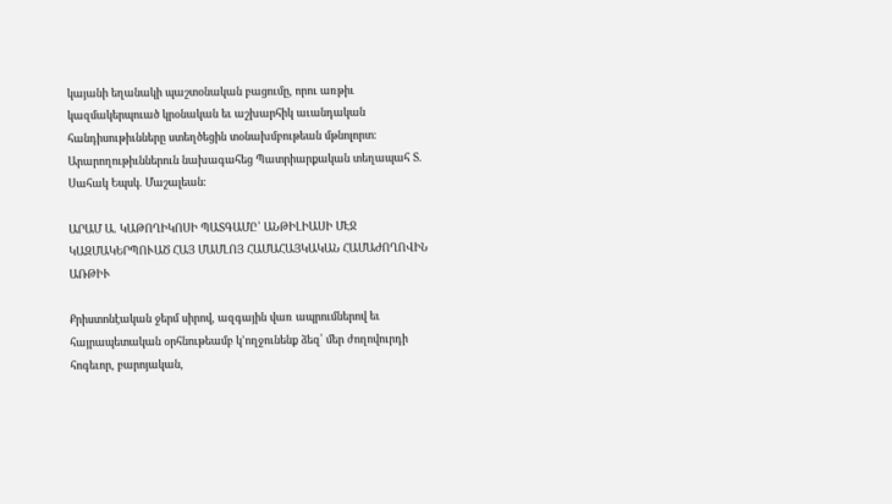կայանի եղանակի պաշտօնական բացումը, որու առթիւ կազմակերպուած կրօնական եւ աշխարհիկ աւանդական հանդիսութիւնները ստեղծեցին տօնախմբութեան մթնոլորտ։ Արարողութիւններուն նախագահեց Պատրիարքական տեղապահ Տ. Սահակ Եպսկ. Մաշալեան։

ԱՐԱՄ Ա. ԿԱԹՈՂԻԿՈՍԻ ՊԱՏԳԱՄԸ՝ ԱՆԹԻԼԻԱՍԻ ՄԷՋ ԿԱԶՄԱԿԵՐՊՈՒԱԾ ՀԱՅ ՄԱՄԼՈՅ ՀԱՄԱՀԱՅԿԱԿԱՆ ՀԱՄԱԺՈՂՈՎԻՆ ԱՌԹԻՒ

Քրիստոնէական ջերմ սիրով, ազգային վառ ապրումներով եւ հայրապետական օրհնութեամբ կ՚ողջունենք ձեզ՝ մեր ժողովուրդի հոգեւոր, բարոյական,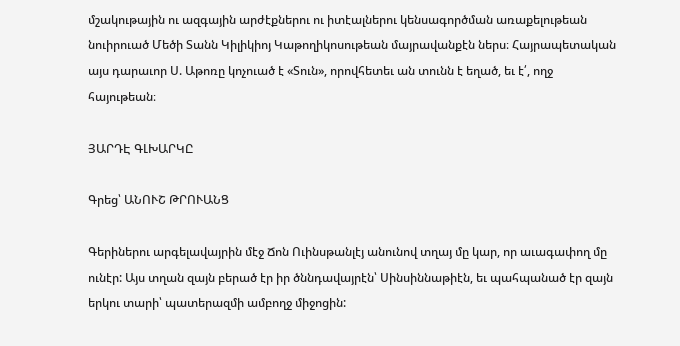մշակութային ու ազգային արժէքներու ու իտէալներու կենսագործման առաքելութեան նուիրուած Մեծի Տանն Կիլիկիոյ Կաթողիկոսութեան մայրավանքէն ներս։ Հայրապետական այս դարաւոր Ս. Աթոռը կոչուած է «Տուն», որովհետեւ ան տունն է եղած, եւ է՛, ողջ հայութեան։

ՅԱՐԴԷ ԳԼԽԱՐԿԸ

Գրեց՝ ԱՆՈՒՇ ԹՐՈՒԱՆՑ

Գերիներու արգելավայրին մէջ Ճոն Ուինսթանլէյ անունով տղայ մը կար, որ աւագափող մը ունէր: Այս տղան զայն բերած էր իր ծննդավայրէն՝ Սինսիննաթիէն, եւ պահպանած էր զայն երկու տարի՝ պատերազմի ամբողջ միջոցին: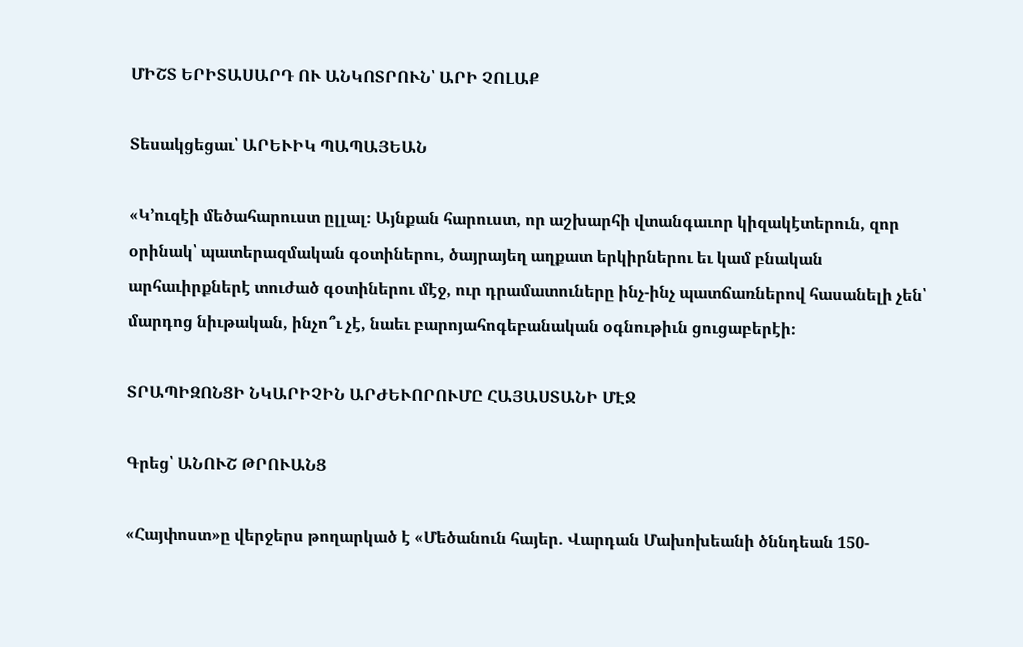ՄԻՇՏ ԵՐԻՏԱՍԱՐԴ ՈՒ ԱՆԿՈՏՐՈՒՆ՝ ԱՐԻ ՉՈԼԱՔ

Տեսակցեցաւ՝ ԱՐԵՒԻԿ ՊԱՊԱՅԵԱՆ

«Կ՚ուզէի մեծահարուստ ըլլալ։ Այնքան հարուստ, որ աշխարհի վտանգաւոր կիզակէտերուն, զոր օրինակ՝ պատերազմական գօտիներու, ծայրայեղ աղքատ երկիրներու եւ կամ բնական արհաւիրքներէ տուժած գօտիներու մէջ, ուր դրամատուները ինչ-ինչ պատճառներով հասանելի չեն՝ մարդոց նիւթական, ինչո՞ւ չէ, նաեւ բարոյահոգեբանական օգնութիւն ցուցաբերէի։

ՏՐԱՊԻԶՈՆՑԻ ՆԿԱՐԻՉԻՆ ԱՐԺԵՒՈՐՈՒՄԸ ՀԱՅԱՍՏԱՆԻ ՄԷՋ

Գրեց՝ ԱՆՈՒՇ ԹՐՈՒԱՆՑ

«Հայփոստ»ը վերջերս թողարկած է «Մեծանուն հայեր. Վարդան Մախոխեանի ծննդեան 150-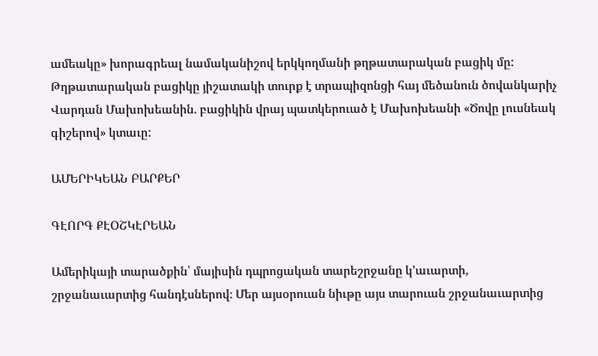ամեակը» խորագրեալ նամականիշով երկկողմանի թղթատարական բացիկ մը:
Թղթատարական բացիկը յիշատակի տուրք է տրապիզոնցի հայ մեծանուն ծովանկարիչ Վարդան Մախոխեանին. բացիկին վրայ պատկերուած է Մախոխեանի «Ծովը լուսնեակ գիշերով» կտաւը:

ԱՄԵՐԻԿԵԱՆ ԲԱՐՔԵՐ

ԳԷՈՐԳ ՔԷՕՇԿԷՐԵԱՆ

Ամերիկայի տարածքին՝ մայիսին դպրոցական տարեշրջանը կ՚աւարտի, շրջանաւարտից հանդէսներով։ Մեր այսօրուան նիւթը այս տարուան շրջանաւարտից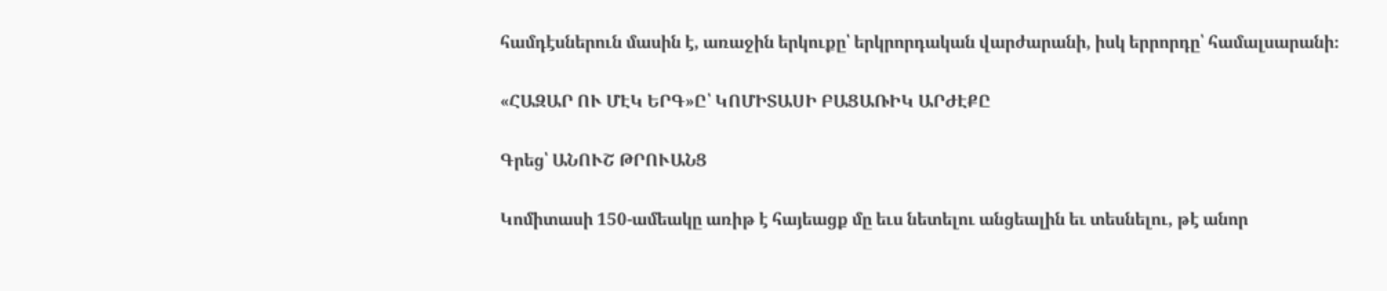համդէսներուն մասին է, առաջին երկուքը՝ երկրորդական վարժարանի, իսկ երրորդը՝ համալսարանի։

«ՀԱԶԱՐ ՈՒ ՄԷԿ ԵՐԳ»Ը՝ ԿՈՄԻՏԱՍԻ ԲԱՑԱՌԻԿ ԱՐԺԷՔԸ

Գրեց՝ ԱՆՈՒՇ ԹՐՈՒԱՆՑ

Կոմիտասի 150-ամեակը առիթ է հայեացք մը եւս նետելու անցեալին եւ տեսնելու, թէ անոր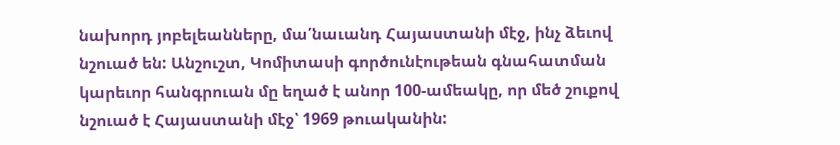նախորդ յոբելեանները, մա՛նաւանդ Հայաստանի մէջ, ինչ ձեւով նշուած են: Անշուշտ, Կոմիտասի գործունէութեան գնահատման կարեւոր հանգրուան մը եղած է անոր 100-ամեակը, որ մեծ շուքով նշուած է Հայաստանի մէջ՝ 1969 թուականին: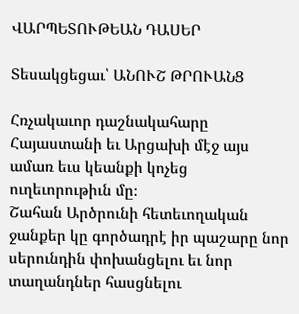ՎԱՐՊԵՏՈՒԹԵԱՆ ԴԱՍԵՐ

Տեսակցեցաւ՝ ԱՆՈՒՇ ԹՐՈՒԱՆՑ

Հռչակաւոր դաշնակահարը Հայաստանի եւ Արցախի մէջ այս ամառ եւս կեանքի կոչեց ուղեւորութիւն մը։
Շահան Արծրունի հետեւողական ջանքեր կը գործադրէ իր պաշարը նոր սերունդին փոխանցելու եւ նոր տաղանդներ հասցնելու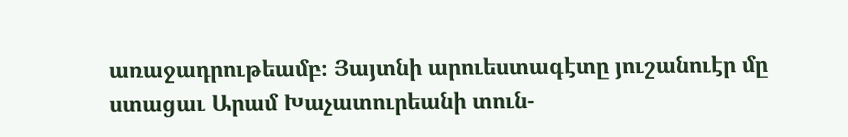առաջադրութեամբ։ Յայտնի արուեստագէտը յուշանուէր մը ստացաւ Արամ Խաչատուրեանի տուն-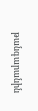թանգարանին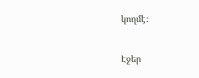կողմէ։

Էջեր